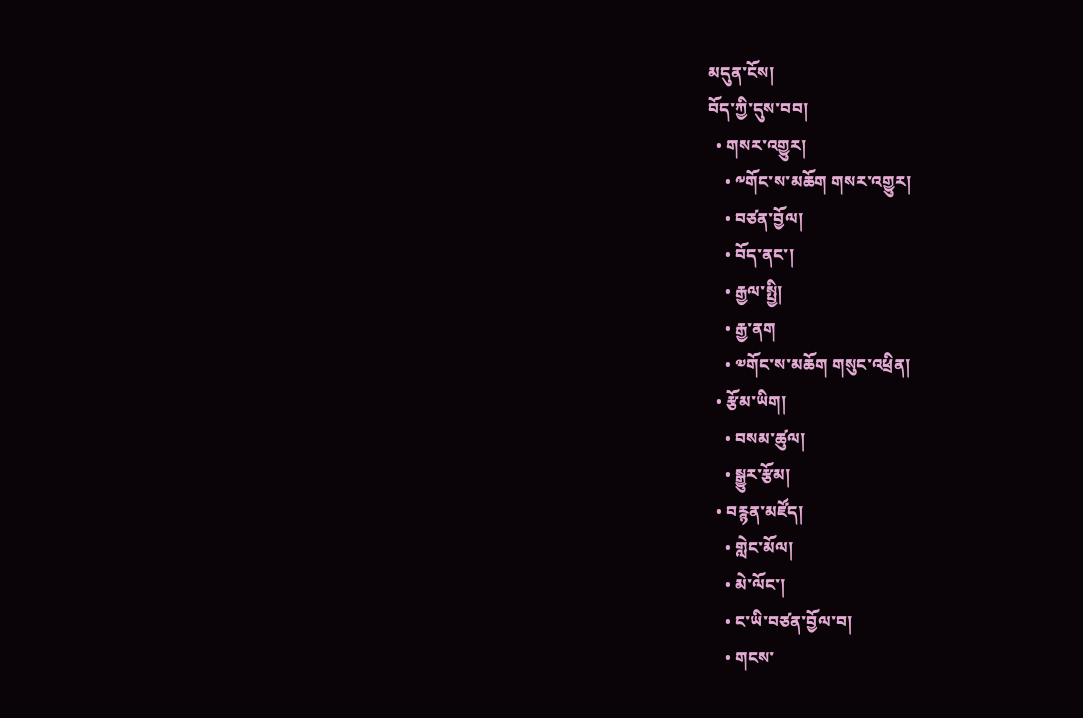མདུན་ངོས།
བོད་ཀྱི་དུས་བབ།
  • གསར་འགྱུར།
    • ༸གོང་ས་མཆོག གསར་འགྱུར།
    • བཙན་བྱོལ།
    • བོད་ནང་།
    • རྒྱལ་སྤྱི།
    • རྒྱ་ནག
    • ༧གོང་ས་མཆོག གསུང་འཕྲིན།
  • རྩོམ་ཡིག།
    • བསམ་ཚུལ།
    • སྒྱུར་རྩོམ།
  • བརྙན་མཛོད།
    • གླེང་མོལ།
    • མེ་ལོང་།
    • ང་ཡི་བཙན་བྱོལ་བ།
    • གངས་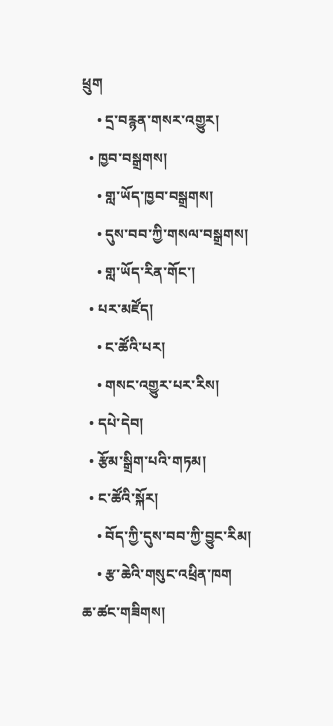ཕྲུག
    • དྲ་བརྙན་གསར་འགྱུར།
  • ཁྱབ་བསྒྲགས།
    • གླ་ཡོད་ཁྱབ་བསྒྲགས།
    • དུས་བབ་ཀྱི་གསལ་བསྒྲགས།
    • གླ་ཡོད་རིན་གོང་།
  • པར་མཛོད།
    • ང་ཚོའི་པར།
    • གསང་འགྱུར་པར་རིས།
  • དཔེ་དེབ།
  • རྩོམ་སྒྲིག་པའི་གཏམ།
  • ང་ཚོའི་སྐོར།
    • བོད་ཀྱི་དུས་བབ་ཀྱི་བྱུང་རིམ།
    • རྩ་ཆེའི་གསུང་འཕྲིན་ཁག
ཆ་ཚང་གཟིགས།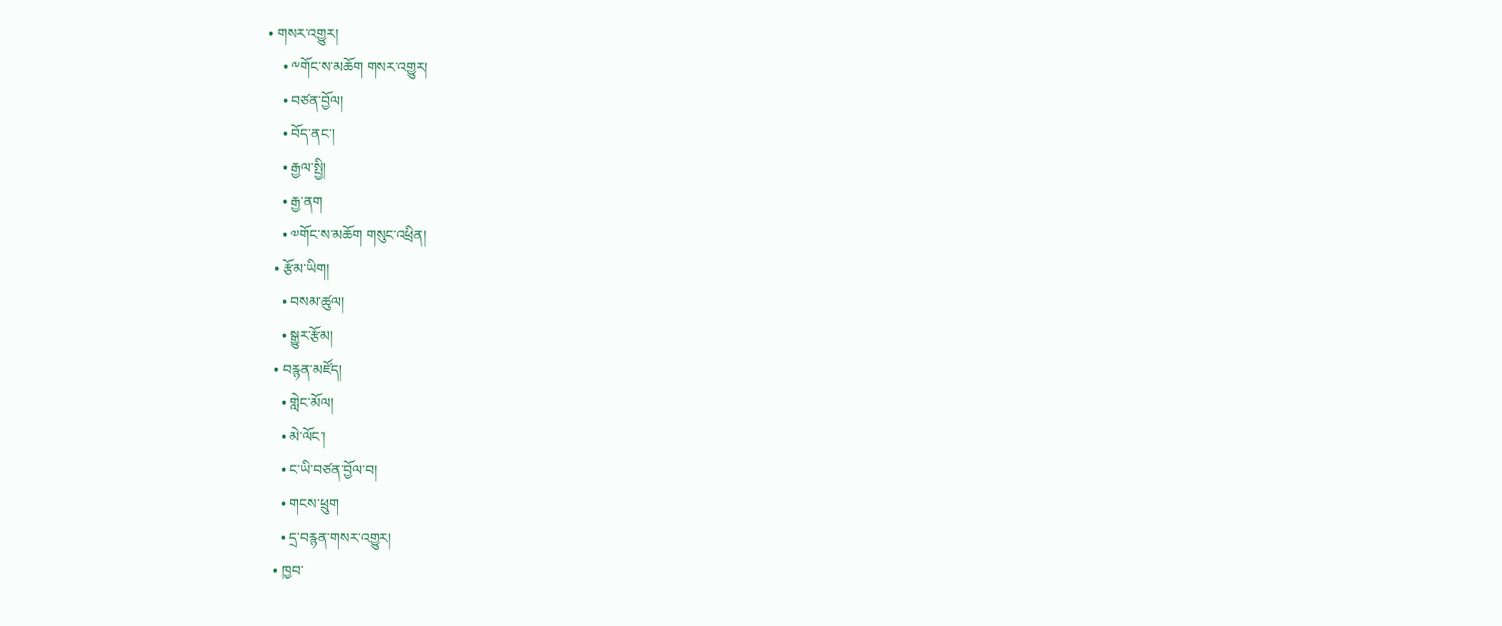• གསར་འགྱུར།
    • ༸གོང་ས་མཆོག གསར་འགྱུར།
    • བཙན་བྱོལ།
    • བོད་ནང་།
    • རྒྱལ་སྤྱི།
    • རྒྱ་ནག
    • ༧གོང་ས་མཆོག གསུང་འཕྲིན།
  • རྩོམ་ཡིག།
    • བསམ་ཚུལ།
    • སྒྱུར་རྩོམ།
  • བརྙན་མཛོད།
    • གླེང་མོལ།
    • མེ་ལོང་།
    • ང་ཡི་བཙན་བྱོལ་བ།
    • གངས་ཕྲུག
    • དྲ་བརྙན་གསར་འགྱུར།
  • ཁྱབ་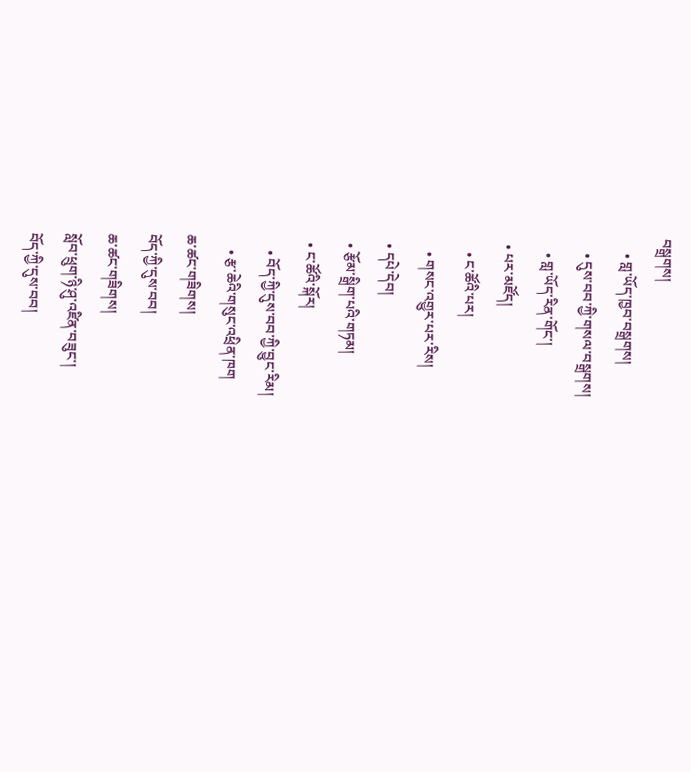བསྒྲགས།
    • གླ་ཡོད་ཁྱབ་བསྒྲགས།
    • དུས་བབ་ཀྱི་གསལ་བསྒྲགས།
    • གླ་ཡོད་རིན་གོང་།
  • པར་མཛོད།
    • ང་ཚོའི་པར།
    • གསང་འགྱུར་པར་རིས།
  • དཔེ་དེབ།
  • རྩོམ་སྒྲིག་པའི་གཏམ།
  • ང་ཚོའི་སྐོར།
    • བོད་ཀྱི་དུས་བབ་ཀྱི་བྱུང་རིམ།
    • རྩ་ཆེའི་གསུང་འཕྲིན་ཁག
ཆ་ཚང་གཟིགས།
བོད་ཀྱི་དུས་བབ།
ཆ་ཚང་གཟིགས།
སློབ་ཕྲུག་ཉི་ཤུ་འཛིན་བཟུང་།
བོད་ཀྱི་དུས་བབ།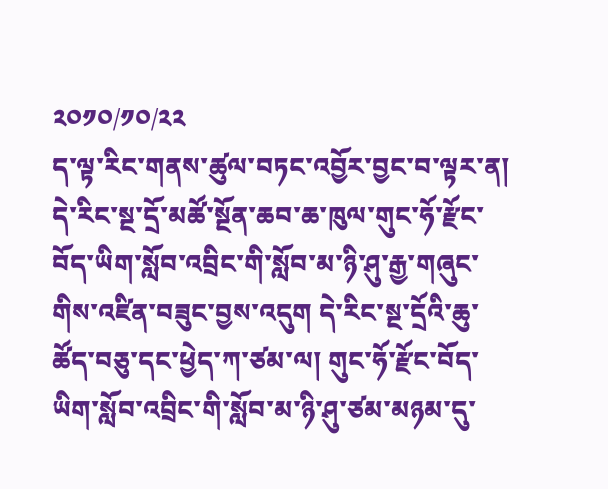༢༠༡༠/༡༠/༢༢
ད་ལྟ་རིང་གནས་ཚུལ་བཏང་འབྱོར་བྱང་བ་ལྟར་ན། དེ་རིང་སྔ་དྲོ་མཚོ་སྔོན་ཆབ་ཆ་ཁུལ་གུང་ཧོ་རྫོང་བོད་ཡིག་སློབ་འབྲིང་གི་སློབ་མ་ཉི་ཤུ་རྒྱ་གཞུང་གིས་འཛིན་བཟུང་བྱས་འདུག དེ་རིང་སྔ་དྲོའི་ཆུ་ཚོད་བཅུ་དང་ཕྱེད་ཀ་ཙམ་ལ། གུང་ཧོ་རྫོང་བོད་ཡིག་སློབ་འབྲིང་གི་སློབ་མ་ཉི་ཤུ་ཙམ་མཉམ་དུ་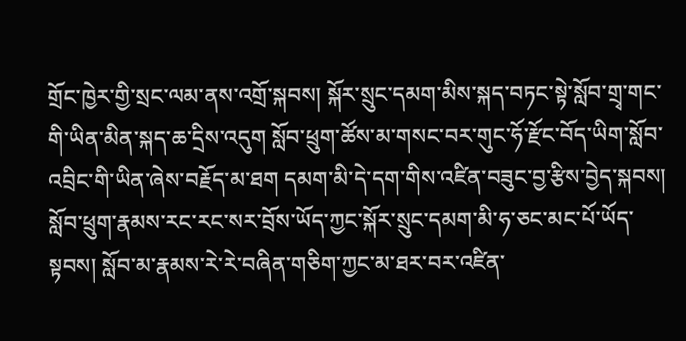གྲོང་ཁྱེར་གྱི་སྲང་ལམ་ནས་འགྲོ་སྐབས། སྐོར་སྲུང་དམག་མིས་སྐད་བཏང་སྟེ་སློབ་གྲྭ་གང་གི་ཡིན་མིན་སྐད་ཆ་དྲིས་འདུག སློབ་ཕྲུག་ཚོས་མ་གསང་བར་གུང་ཧོ་རྫོང་བོད་ཡིག་སློབ་འབྲིང་གི་ཡིན་ཞེས་བརྗོད་མ་ཐག དམག་མི་དེ་དག་གིས་འཛིན་བཟུང་བྱ་རྩིས་བྱེད་སྐབས། སློབ་ཕྲུག་རྣམས་རང་རང་སར་བྲོས་ཡོད་ཀྱང་སྐོར་སྲུང་དམག་མི་ཧ་ཅང་མང་པོ་ཡོད་སྟབས། སློབ་མ་རྣམས་རེ་རེ་བཞིན་གཅིག་ཀྱང་མ་ཐར་བར་འཛིན་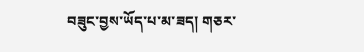བཟུང་བྱས་ཡོད་པ་མ་ཟད། གཅར་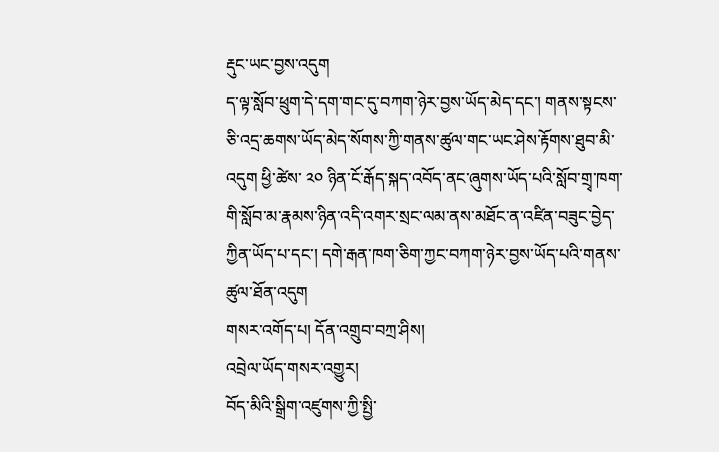རྡུང་ཡང་བྱས་འདུག
ད་ལྟ་སློབ་ཕྲུག་དེ་དག་གང་དུ་བཀག་ཉེར་བྱས་ཡོད་མེད་དང་། གནས་སྟངས་ཅི་འདྲ་ཆགས་ཡོད་མེད་སོགས་ཀྱི་གནས་ཚུལ་གང་ཡང་ཤེས་རྟོགས་ཐུབ་མི་འདུག ཕྱི་ཚེས་ ༢༠ ཉིན་ངོ་རྒོད་སྐད་འབོད་ནང་ཞུགས་ཡོད་པའི་སློབ་གྲྭ་ཁག་གི་སློབ་མ་རྣམས་ཉིན་འདི་འགར་སྲང་ལམ་ནས་མཐོང་ན་འཛིན་བཟུང་བྱེད་ཀྱིན་ཡོད་པ་དང་། དགེ་རྒན་ཁག་ཅིག་ཀྱང་བཀག་ཉེར་བྱས་ཡོད་པའི་གནས་ཚུལ་ཐོན་འདུག
གསར་འགོད་པ། དོན་འགྲུབ་བཀྲ་ཤིས།
འབྲེལ་ཡོད་གསར་འགྱུར།
བོད་མིའི་སྒྲིག་འཛུགས་ཀྱི་སྤྱི་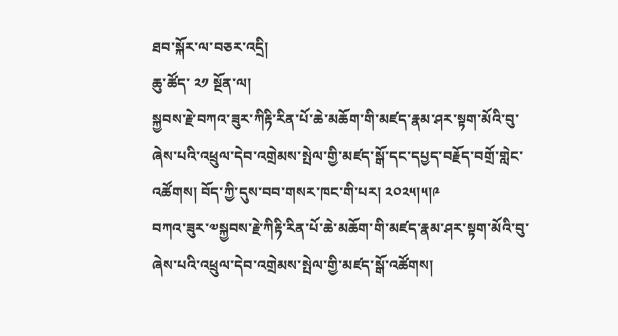ཐབ་སྐོར་ལ་བཅར་འདྲི།
ཆུ་ཚོད་ ༢༡ སྔོན་ལ།
སྐྱབས་རྗེ་བཀའ་ཟུར་ཀིརྟི་རིན་པོ་ཆེ་མཆོག་གི་མཛད་རྣམ་ཤར་སྟག་མོའི་བུ་ཞེས་པའི་འཕྲུལ་དེབ་འགྲེམས་སྤེལ་གྱི་མཛད་སྒོ་དང་དཔྱད་བརྗོད་བགྲོ་གླེང་འཚོགས། བོད་ཀྱི་དུས་བབ་གསར་ཁང་གི་པར། ༢༠༢༥།༥།༩
བཀའ་ཟུར་༧སྐྱབས་རྗེ་ཀིརྟི་རིན་པོ་ཆེ་མཆོག་གི་མཛད་རྣམ་ཤར་སྟག་མོའི་བུ་ཞེས་པའི་འཕྲུལ་དེབ་འགྲེམས་སྤེལ་གྱི་མཛད་སྒོ་འཚོགས།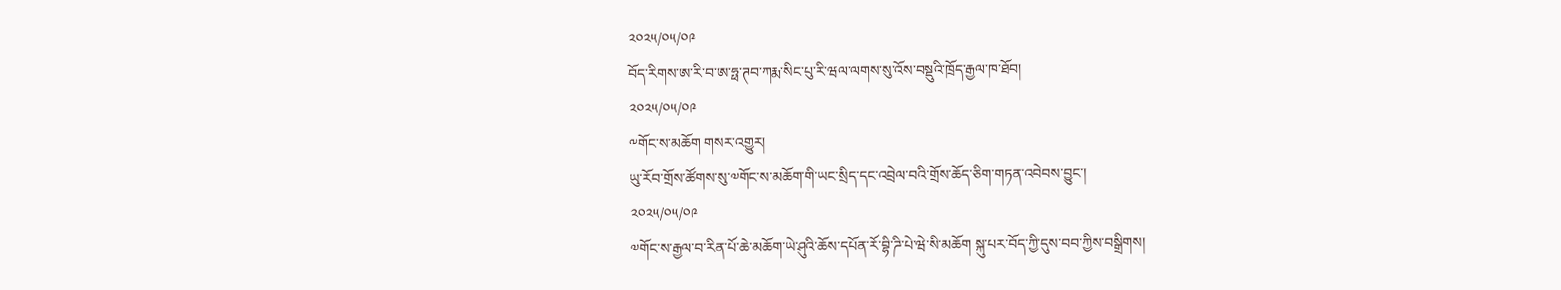༢༠༢༥/༠༥/༠༩
བོད་རིགས་ཨ་རི་བ་ཨ་ཧྥ་ཊབ་ཀརྨ་སིང་པུ་རི་ཝལ་ལགས་སུ་འོས་བསྡུའི་ཁྲོད་རྒྱལ་ཁ་ཐོབ།
༢༠༢༥/༠༥/༠༩
༸གོང་ས་མཆོག གསར་འགྱུར།
ཡུ་རོབ་གྲོས་ཚོགས་སུ་༧གོང་ས་མཆོག་གི་ཡང་སྲིད་དང་འབྲེལ་བའི་གྲོས་ཆོད་ཅིག་གཏན་འབེབས་བྱུང་།
༢༠༢༥/༠༥/༠༩
༧གོང་ས་རྒྱལ་བ་རིན་པོ་ཆེ་མཆོག་ཡེ་ཤུའི་ཆོས་དཔོན་རོ་བྷི་ཌི་པེ་ཝེ་སི་མཆོག སྐུ་པར་བོད་ཀྱི་དུས་བབ་ཀྱིས་བསྒྲིགས།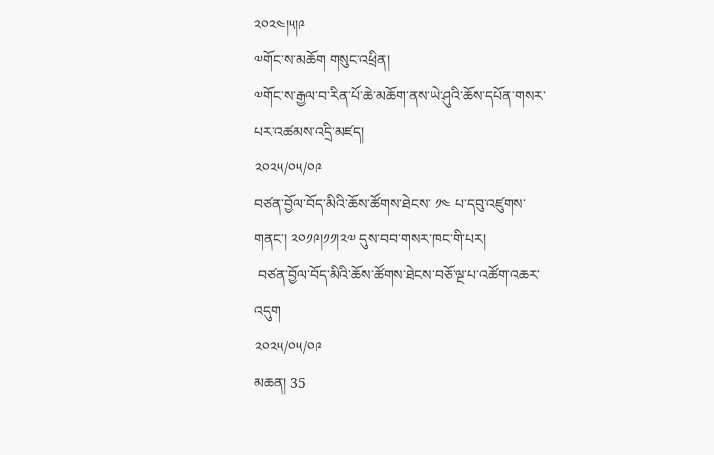༢༠༢༤།༥།༩
༧གོང་ས་མཆོག གསུང་འཕྲིན།
༧གོང་ས་རྒྱལ་བ་རིན་པོ་ཆེ་མཆོག་ནས་ཡེ་ཤུའི་ཆོས་དཔོན་གསར་པར་འཚམས་འདྲི་མཛད།
༢༠༢༥/༠༥/༠༩
བཙན་བྱོལ་བོད་མིའི་ཆོས་ཚོགས་ཐེངས་ ༡༤ པ་དབུ་འཛུགས་གནང་། ༢༠༡༩།༡༡།༢༧ དུས་བབ་གསར་ཁང་གི་པར།
 བཙན་བྱོལ་བོད་མིའི་ཆོས་ཚོགས་ཐེངས་བཅོ་ལྔ་པ་འཚོག་འཆར་འདུག
༢༠༢༥/༠༥/༠༩
མཆན། 35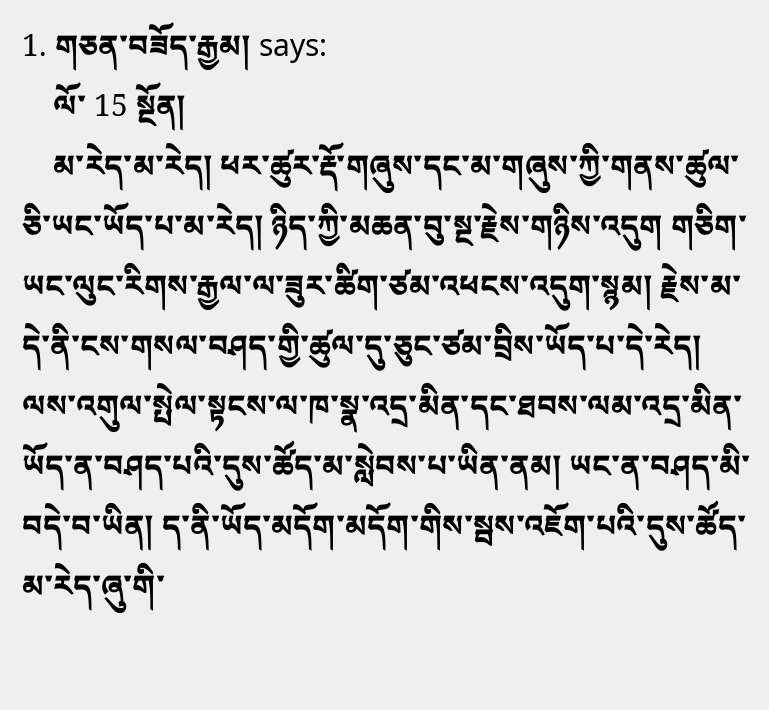1. གཅན་བཟོད་རྒྱམ། says:
    ལོ་ 15 སྔོན།
    མ་རེད་མ་རེད། ཕར་ཚུར་རྡོ་གཞུས་དང་མ་གཞུས་ཀྱི་གནས་ཚུལ་ཅི་ཡང་ཡོད་པ་མ་རེད། ཉིད་ཀྱི་མཆན་བུ་སྔ་རྗེས་གཉིས་འདུག གཅིག་ཡང་ལུང་རིགས་རྒྱལ་ལ་ཟུར་ཚིག་ཙམ་འཕངས་འདུག་སྙམ། རྗེས་མ་དེ་ནི་ངས་གསལ་བཤད་གྱི་ཚུལ་དུ་ཅུང་ཙམ་བྲིས་ཡོད་པ་དེ་རེད། ལས་འགུལ་སྤེལ་སྟངས་ལ་ཁ་སྣ་འདྲ་མིན་དང་ཐབས་ལམ་འདྲ་མིན་ཡོད་ན་བཤད་པའི་དུས་ཚོད་མ་སླེབས་པ་ཡིན་ནམ། ཡང་ན་བཤད་མི་བདེ་བ་ཡིན། ད་ནི་ཡོད་མདོག་མདོག་གིས་སྦས་འཇོག་པའི་དུས་ཚོད་མ་རེད་ཞུ་གི་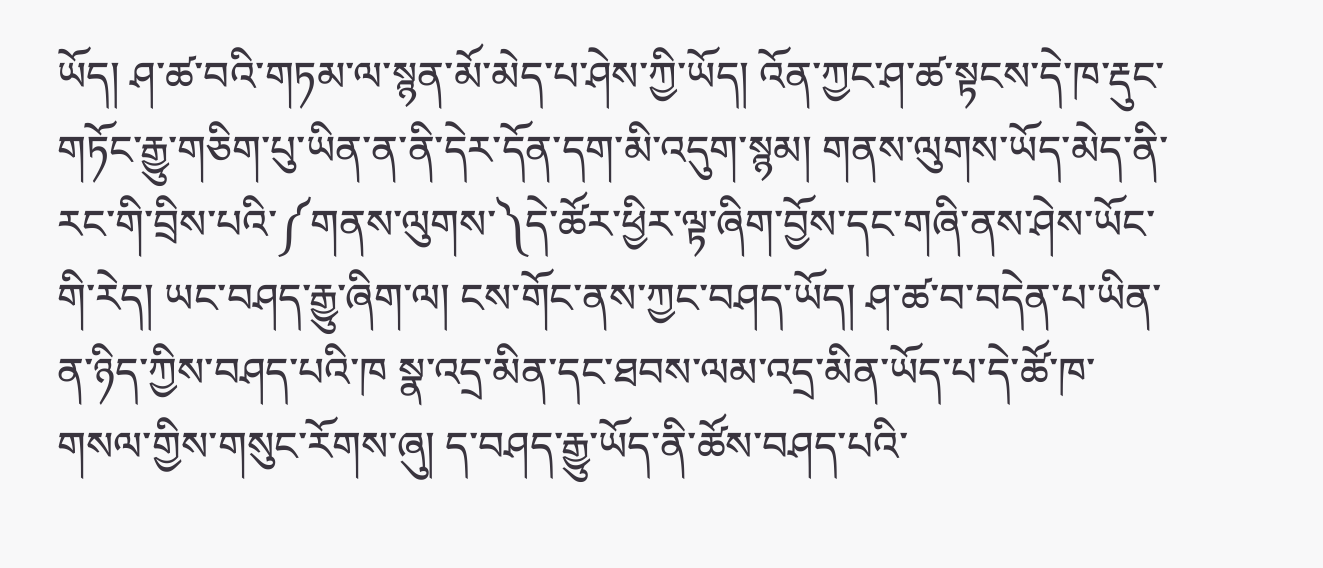ཡོད། ཤ་ཚ་བའི་གཏམ་ལ་སྙན་མོ་མེད་པ་ཤེས་ཀྱི་ཡོད། འོན་ཀྱང་ཤ་ཚ་སྟངས་དེ་ཁ་རྡུང་གཏོང་རྒྱུ་གཅིག་པུ་ཡིན་ན་ནི་དེར་དོན་དག་མི་འདུག་སྙམ། གནས་ལུགས་ཡོད་མེད་ནི་རང་གི་བྲིས་པའི་༼གནས་ལུགས་༽དེ་ཚོར་ཕྱིར་ལྟ་ཞིག་བྱོས་དང་གཞི་ནས་ཤེས་ཡོང་གི་རེད། ཡང་བཤད་རྒྱུ་ཞིག་ལ། ངས་གོང་ནས་ཀྱང་བཤད་ཡོད། ཤ་ཚ་བ་བདེན་པ་ཡིན་ན་ཉིད་ཀྱིས་བཤད་པའི་ཁ སྣ་འདྲ་མིན་དང་ཐབས་ལམ་འདྲ་མིན་ཡོད་པ་དེ་ཚོ་ཁ་གསལ་གྱིས་གསུང་རོགས་ཞུ། ད་བཤད་རྒྱུ་ཡོད་ནི་ཚོས་བཤད་པའི་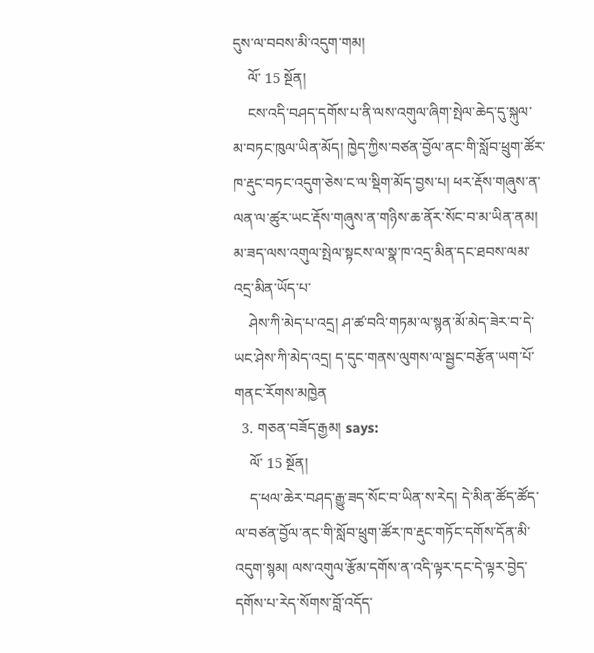དུས་ལ་བབས་མི་འདུག་གམ།
    ལོ་ 15 སྔོན།
    ངས་འདི་བཤད་དགོས་པ་ནི་ལས་འགུལ་ཞིག་སྤེལ་ཆེད་དུ་སྐུལ་མ་བཏང་ཁུལ་ཡིན་མོད། ཁྱེད་ཀྱིས་བཙན་བྱོལ་ནང་གི་སློབ་ཕྲུག་ཚོར་ཁ་རྡུང་བཏང་འདུག་ཅེས་ང་ལ་སྡིག་མོད་བྱས་པ། ཕར་རྡོས་གཞུས་ན་ལན་ལ་ཚུར་ཡང་རྡོས་གཞུས་ན་གཉིས་ཆ་ནོར་སོང་བ་མ་ཡིན་ནམ། མ་ཟད་ལས་འགུལ་སྤེལ་སྟངས་ལ་སྣ་ཁ་འདྲ་མིན་དང་ཐབས་ལམ་འདྲ་མིན་ཡོད་པ་
    ཤེས་ཀི་མེད་པ་འདྲ། ཤ་ཚ་བའི་གཏམ་ལ་སྙན་མོ་མེད་ཟེར་བ་དེ་ཡང་ཤེས་ཀི་མེད་འདྲ། ད་དུང་གནས་ལུགས་ལ་སྦྱང་བརྩོན་ཡག་པོ་གནང་རོགས་མཁྱེན
  3. གཅན་བཟོད་རྒྱམ། says:
    ལོ་ 15 སྔོན།
    ད་ཕལ་ཆེར་བཤད་རྒྱུ་ཟད་སོང་བ་ཡིན་ས་རེད། དེ་མིན་ཚོད་ཚོད་ལ་བཙན་བྱོལ་ནང་གི་སློབ་ཕྲུག་ཚོར་ཁ་རྡུང་གཏོང་དགོས་དོན་མི་འདུག་སྙམ། ལས་འགུལ་རྩོམ་དགོས་ན་འདི་ལྟར་དང་དེ་ལྟར་བྱེད་དགོས་པ་རེད་སོགས་བློ་འདོད་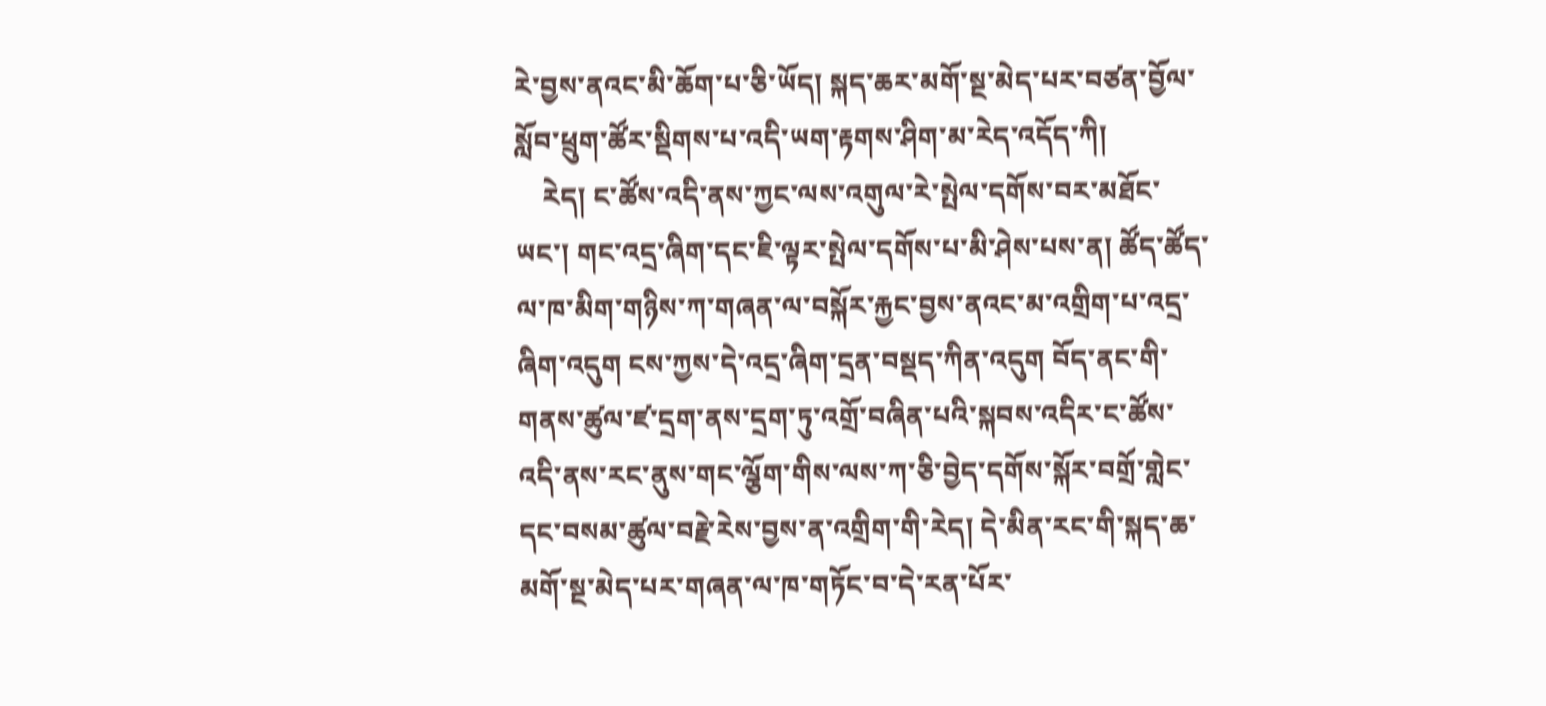རེ་བྱས་ནའང་མི་ཆོག་པ་ཅི་ཡོད། སྐད་ཆར་མགོ་སྔ་མེད་པར་བཙན་བྱོལ་སློབ་ཕྲུག་ཚོར་སྡིགས་པ་འདི་ཡག་རྟགས་ཤིག་མ་རེད་འདོད་ཀི།
    རེད། ང་ཚོས་འདི་ནས་ཀྱང་ལས་འགུལ་རེ་སྤེལ་དགོས་བར་མཐོང་ཡང་། གང་འདྲ་ཞིག་དང་ཇི་ལྟར་སྤེལ་དགོས་པ་མི་ཤེས་པས་ན། ཚོད་ཚོད་ལ་ཁ་མིག་གཉིས་ཀ་གཞན་ལ་བསྐོར་རྐྱང་བྱས་ནའང་མ་འགྲིག་པ་འདྲ་ཞིག་འདུག ངས་ཀྱས་དེ་འདྲ་ཞིག་དྲན་བསྡད་ཀིན་འདུག བོད་ནང་གི་གནས་ཚུལ་ཛ་དྲག་ནས་དྲག་ཏུ་འགྲོ་བཞིན་པའི་སྐབས་འདིར་ང་ཚོས་འདི་ནས་རང་ནུས་གང་ལྕོག་གིས་ལས་ཀ་ཅི་བྱེད་དགོས་སྐོར་བགྲོ་གླེང་དང་བསམ་ཚུལ་བརྗེ་རེས་བྱས་ན་འགྲིག་གི་རེད། དེ་མིན་རང་གི་སྐད་ཆ་མགོ་སྔ་མེད་པར་གཞན་ལ་ཁ་གཏོང་བ་དེ་རན་པོར་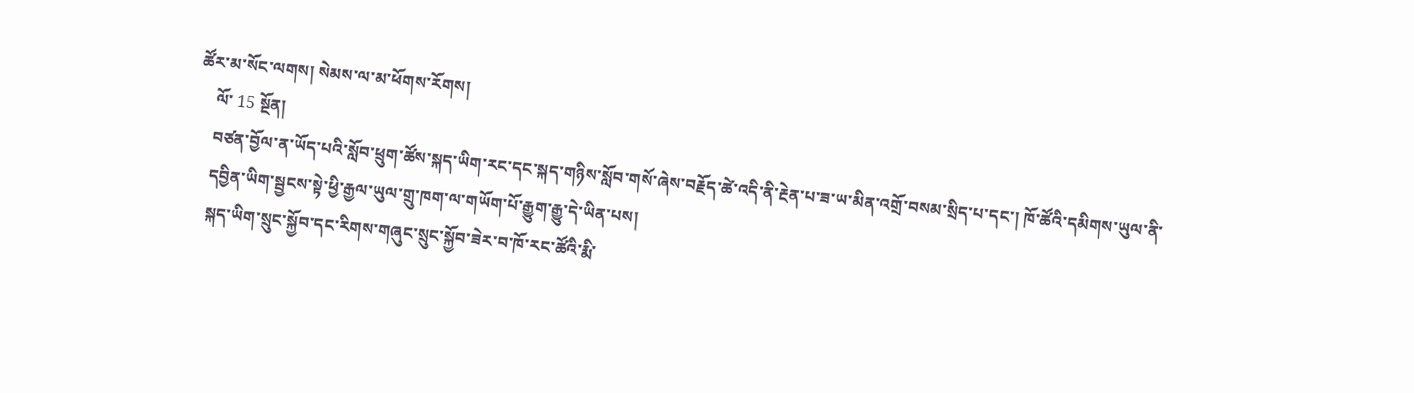ཚོར་མ་སོང་ལགས། སེམས་ལ་མ་ཕོགས་རོགས།
    ལོ་ 15 སྔོན།
    བཙན་བྱོལ་ན་ཡོད་པའི་སློབ་ཕྲུག་ཚོས་སྐད་ཡིག་རང་དང་སྐད་གཉིས་སློབ་གསོ་ཞེས་བརྗོད་ཚེ་འདི་ནི་རྔེན་པ་ཟ་ཡ་མིན་འགྲོ་བསམ་སྲིད་པ་དང་། ཁོ་ཚོའི་དམིགས་ཡུལ་ནི་
    དབྱིན་ཡིག་སྦྱངས་སྟེ་ཕྱི་རྒྱལ་ཡུལ་གྲུ་ཁག་ལ་གཡོག་པོ་རྒྱུག་རྒྱུ་དེ་ཡིན་པས།
    སྐད་ཡིག་སྲུང་སྐྱོབ་དང་རིགས་གཞུང་སྲུང་སྐྱོབ་ཟེར་བ་ཁོ་རང་ཚོའི་རྨི་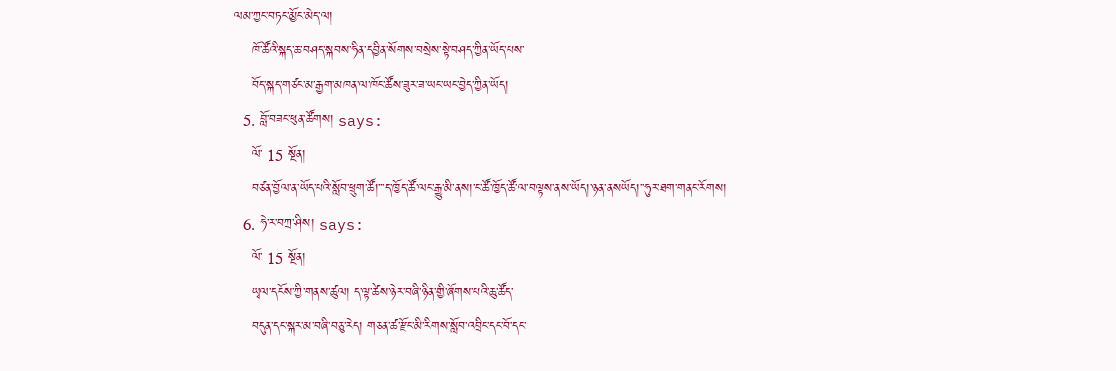ལམ་ཀྱང་བཏང་མྱོང་མེད་ལ།
    ཁོ་ཚོའི་སྐད་ཆ་བཤད་སྐབས་ཧིན་དབྱིན་སོགས་བསྲེས་སྟེ་བཤད་ཀྱིན་ཡོད་པས་
    བོད་སྐད་གཙང་མ་རྒྱག་མཁན་ལ་ཁོང་ཚོས་ཟུར་ཟ་ཡང་ཡང་བྱེད་ཀྱིན་ཡོད།
  5. བློ་བཟང་ཕུན་ཚོགས། says:
    ལོ་ 15 སྔོན།
    བཙན་བྱོལ་ན་ཡོད་པའི་སློབ་ཕྲུག་ཚོ།་་་ད་ཁྱོད་ཚོ་ལང་རྒྱུ་མི་ནས།་ང་ཚོ་ཁྱོད་ཚོ་ལ་བལྟས་ནས་ཡོད།་ཉན་ནསཡོད།་་ཧུར་ཐག་གནང་རོགས།
  6. ཧེ་ར་བཀྲ་ཤིས། says:
    ལོ་ 15 སྔོན།
    ཡྭལ་དངོས་ཀྱི་གནས་ཚུལ། ད་ལྟ་ཚེས་ཉེར་བཞི་ཉིན་གྱི་ཞོགས་པའི་ཆུ་ཚོད་
    བདུན་དང་སྐར་མ་བཞི་བཅུ་རེད། གཅན་ཚ་རྫོང་མི་རིགས་སློབ་འབྲིང་དང་བོ་དང་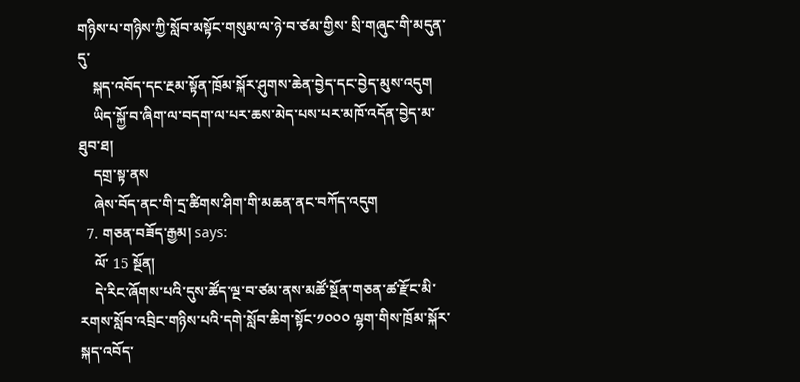གཉིས་པ་གཉིས་ཀྱི་སློབ་མསྟོང་གསུམ་ལ་ཉེ་བ་ཙམ་གྱིས་ སྲི་གཞུང་གི་མདུན་དུ་
    སྐད་འབོད་དང་རྔམ་སྟོན་ཁྲོམ་སྐོར་ཤུགས་ཆེན་བྱེད་དང་བྱེད་མུས་འདུག
    ཡིད་སྐྱོ་བ་ཞིག་ལ་བདག་ལ་པར་ཆས་མེད་པས་པར་མཁོ་འདོན་བྱེད་མ་ཐུབ་ཐ།
    དགྲ་སྟ་ནས
    ཞེས་བོད་ནང་གི་དྲ་ཚིགས་ཤིག་གི་མཆན་ནང་བཀོད་འདུག
  7. གཅན་བཟོད་རྒྱམ། says:
    ལོ་ 15 སྔོན།
    དེ་རིང་ཞོགས་པའི་དུས་ཚོད་ལྔ་བ་ཙམ་ནས་མཚོ་སྔོན་གཅན་ཚ་རྫོང་མི་རགས་སློབ་འབྲིང་གཉིས་པའི་དགེ་སློབ་ཆིག་སྟོང་༡༠༠༠ ལྷག་གིས་ཁྲོམ་སྐོར་སྐད་འབོད་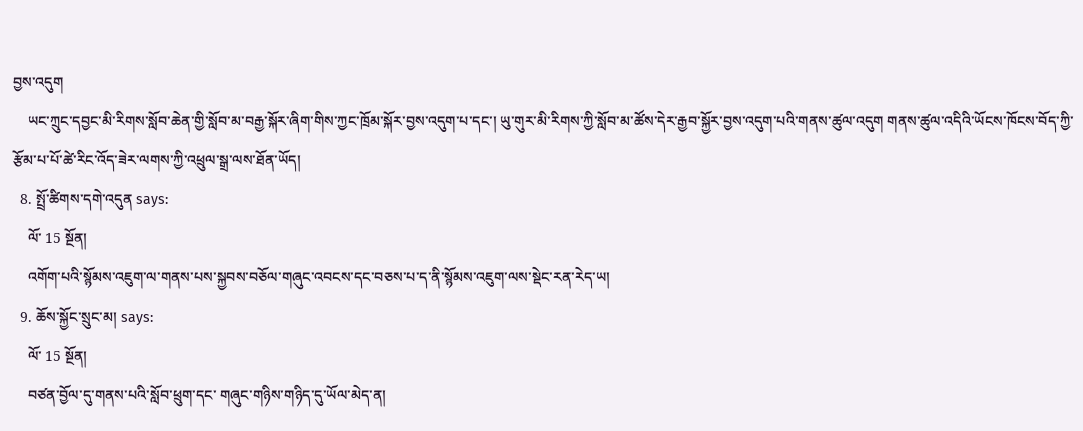བྱས་འདུག
    ཡང་ཀྲུང་དབྱང་མི་རིགས་སློབ་ཆེན་གྱི་སློབ་མ་བརྒྱ་སྐོར་ཞིག་གིས་ཀྱང་ཁྲོམ་སྐོར་བྱས་འདུག་པ་དང་། ཡུ་གུར་མི་རིགས་ཀྱི་སློབ་མ་ཚོས་དེར་རྒྱབ་སྐྱོར་བྱས་འདུག་པའི་གནས་ཚུལ་འདུག གནས་ཚུལ་འདིའི་ཡོངས་ཁོངས་བོད་ཀྱི་རྩོམ་པ་པོ་ཚེ་རིང་འོད་ཟེར་ལགས་ཀྱི་འཕྲུལ་སྒྲ་ལས་ཐོན་ཡོད།
  8. སྤྲོ་ཚིགས་དགེ་འདུན says:
    ལོ་ 15 སྔོན།
    འགོག་པའི་སྙོམས་འཇུག་ལ་གནས་པས་སྐྱབས་བཅོལ་གཞུང་འབངས་དང་བཅས་པ་ད་ནི་སྙོམས་འཇུག་ལས་སྡེང་རན་རེད་ཡ།
  9. ཆོས་སྐྱོང་སྲུང་མ། says:
    ལོ་ 15 སྔོན།
    བཙན་བྱོལ་དུ་གནས་པའི་སློབ་ཕྲུག་དང་ གཞུང་གཉིས་གཉིད་དུ་ཡོལ་མེད་ན།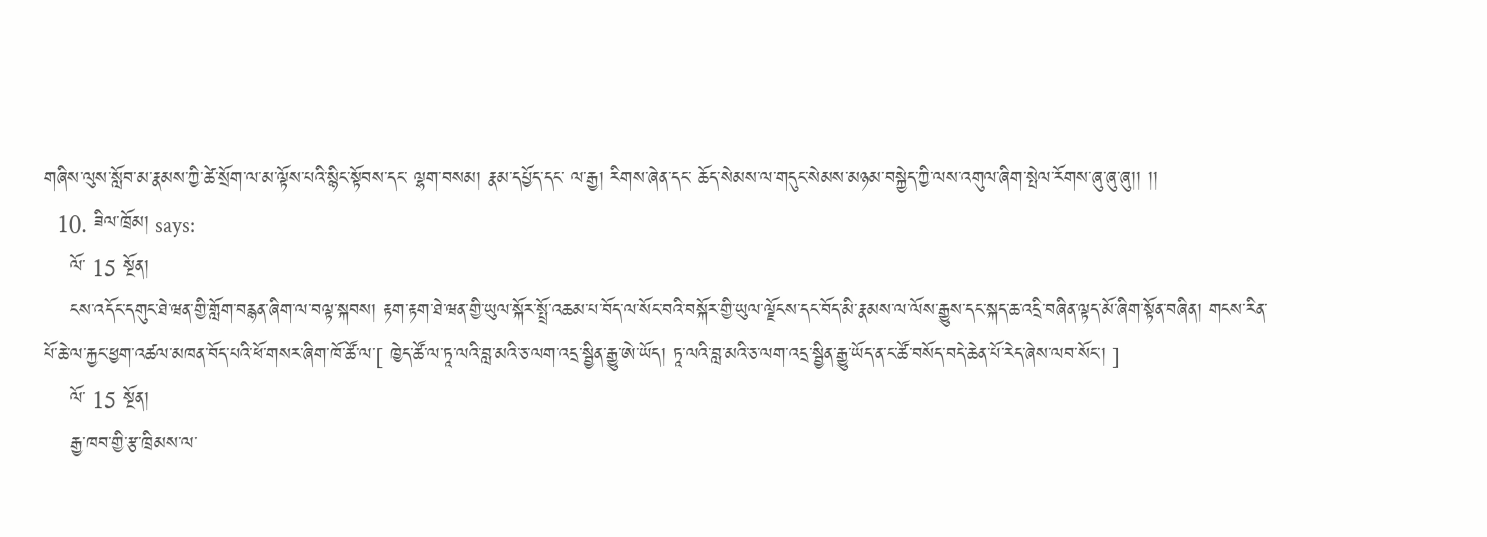གཞིས་ལུས་སློབ་མ་རྣམས་ཀྱི་ཚེ་སྲོག་ལ་མ་ལྟོས་པའི་སྙིང་སྟོབས་དང་ ལྷག་བསམ། རྣམ་དཔྱོད་དང་ ལ་རྒྱ། རིགས་ཞེན་དང་ ཆོད་སེམས་ལ་གདུང་སེམས་མཉམ་བསྐྱེད་ཀྱི་ལས་འགུལ་ཞིག་སྤེལ་རོགས་ཞུ་ཞུ་ཞུ།། །།
  10. ཟིལ་ཁྲོམ། says:
    ལོ་ 15 སྔོན།
    ངས་འདོང་དགུང་ཐེ་ཝན་གྱི་གློག་བརྙན་ཞིག་ལ་བལྟ་སྐབས། རྟག་རྟག་ཐེ་ཝན་གྱི་ཡུལ་སྐོར་སྤྲོ་འཆམ་པ་བོད་ལ་སོང་བའི་བསྐོར་གྱི་ཡུལ་ལྗོངས་དང་བོད་མི་རྣམས་ལ་ལོས་རྒྱུས་དང་སྐད་ཆ་འདྲི་བཞིན་ལྟད་མོ་ཞིག་སྟོན་བཞིན། གངས་རིན་པོ་ཆེ་ལ་རྐྱང་ཕྱག་འཚལ་མཁན་བོད་པའི་ཕོ་གསར་ཞིག་ཁོ་ཚོ་ལ་[ ཁྱེད་ཚོ་ལ་ཏཱ་ལའི་བླ་མའི་ཅ་ལག་འདྲ་སྦྱིན་རྒྱུ་ཨེ་ཡོད། ཏཱ་ལའི་བླ་མའི་ཅ་ལག་འདྲ་སྦྱིན་རྒྱུ་ཡོད་ན་ང་ཚོ་བསོད་བདེ་ཆེན་པོ་རེད་ཞེས་ལབ་སོང་། ]
    ལོ་ 15 སྔོན།
    རྒྱ་ཁབ་གྱི་རྩ་ཁྲིམས་ལ་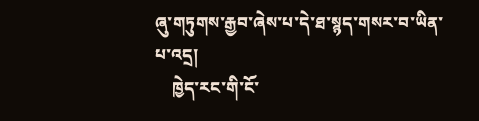ཞུ་གཏུགས་རྒྱབ་ཞེས་པ་དེ་ཐ་སྙད་གསར་བ་ཡིན་པ་འདྲ།
    ཁྱེད་རང་གི་ངོ་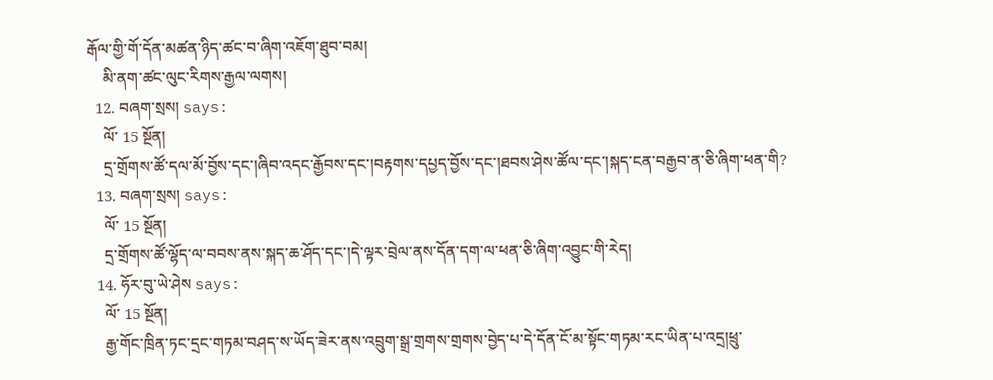རྒོལ་གྱི་གོ་དོན་མཚན་ཉིད་ཚང་བ་ཞིག་འཇོག་ཐུབ་བམ།
    མི་ནག་ཚང་ལུང་རིགས་རྒྱལ་ལགས།
  12. བཞག་སྲས། says:
    ལོ་ 15 སྔོན།
    དྲ་གྲོགས་ཚོ་དལ་མོ་བྱོས་དང་།ཞིབ་འདང་རྒྱོབས་དང་།བརྟགས་དཔྱད་བྱོས་དང་།ཐབས་ཤེས་ཚོལ་དང་།སྐད་ངན་བརྒྱབ་ན་ཅི་ཞིག་ཕན་གི?
  13. བཞག་སྲས། says:
    ལོ་ 15 སྔོན།
    དྲ་གྲོགས་ཚོ་ལྷོད་ལ་བབས་ནས་སྐད་ཆ་ཤོད་དང་།དེ་ལྟར་བྲེལ་ནས་དོན་དག་ལ་ཕན་ཅི་ཞིག་འབྱུང་གི་རེད།
  14. ཧོར་བུ་ཡེ་ཤེས says:
    ལོ་ 15 སྔོན།
    རྒྱ་གོང་ཁྲིན་ཏང་དྲང་གཏམ་བཤད་ས་ཡོད་ཟེར་ནས་འབྲུག་སྒྲ་གྲགས་གྲགས་བྱེད་པ་དེ་དོན་ངོ་མ་སྟོང་གཏམ་རང་ཡིན་པ་འདྲ།ཕྲུ་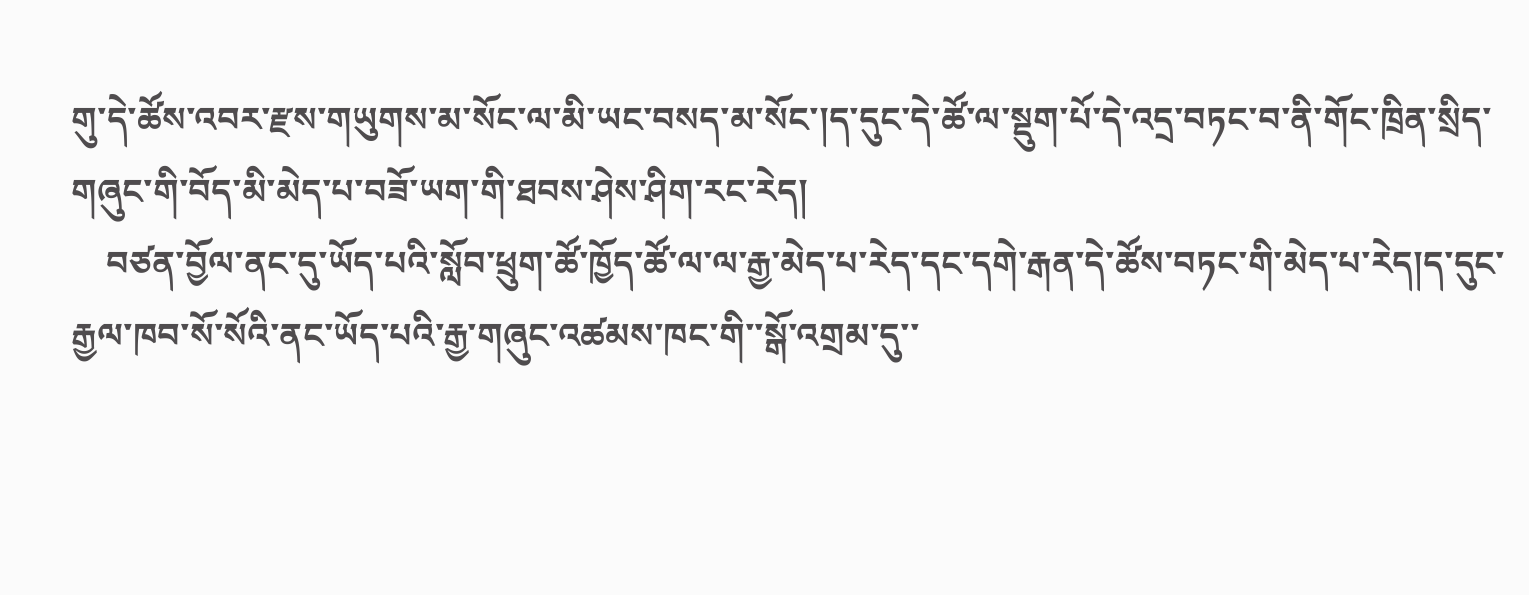གུ་དེ་ཚོས་འབར་རྫས་གཡུགས་མ་སོང་ལ་མི་ཡང་བསད་མ་སོང་།ད་དུང་དེ་ཚོ་ལ་སྡུག་པོ་དེ་འདྲ་བཏང་བ་ནི་གོང་ཁྲིན་སྲིད་གཞུང་གི་བོད་མི་མེད་པ་བཟོ་ཡག་གི་ཐབས་ཤེས་ཤིག་རང་རེད།
    བཙན་བྱོལ་ནང་དུ་ཡོད་པའི་སློབ་ཕྲུག་ཚོ་ཁྱོད་ཚོ་ལ་ལ་རྒྱ་མེད་པ་རེད་དང་དགེ་རྒན་དེ་ཚོས་བཏང་གི་མེད་པ་རེད།ད་དུང་རྒྱལ་ཁབ་སོ་སོའི་ནང་ཡོད་པའི་རྒྱ་གཞུང་འཚམས་ཁང་གི་་སྒོ་འགྲམ་དུ་་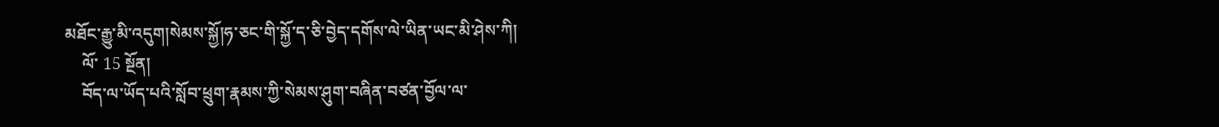མཐོང་རྒྱུ་མི་འདུག།སེམས་སྐྱོ།ཧ་ཅང་གི་སྐྱོ་ད་ཅི་བྱེད་དགོས་ལེ་ཡིན་ཡང་མི་ཤེས་ཀི།
    ལོ་ 15 སྔོན།
    བོད་ལ་ཡོད་པའི་སློབ་ཕྲུག་རྣམས་ཀྱི་སེམས་ཤུག་བཞིན་བཙན་བྱོལ་ལ་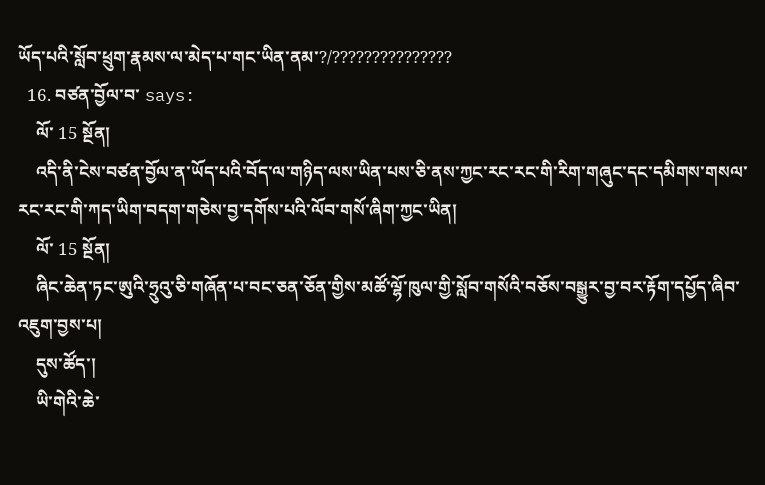ཡོད་པའི་སློབ་ཕྲུག་རྣམས་ལ་མེད་པ་གང་ཡིན་ནམ་?/???????????????
  16. བཙན་བྱོལ་བ་ says:
    ལོ་ 15 སྔོན།
    འདི་ནི་ངེས་བཙན་བྱོལ་ན་ཡོད་པའི་བོད་ལ་གཉིད་ལས་ཡིན་པས་ཅི་ནས་ཀྱང་རང་རང་གི་རིག་གཞུང་དང་དམིགས་གསལ་རང་རང་གི་ཀད་ཡིག་བདག་གཅེས་བྱ་དགོས་པའི་ལོབ་གསོ་ཞིག་ཀྱང་ཡིན།
    ལོ་ 15 སྔོན།
    ཞིང་ཆེན་ཏང་ཨུའི་ཧྲུའུ་ཅི་གཞོན་པ་བང་ཅན་ཅོན་གྱིས་མཚོ་ལྷོ་ཁུལ་གྱི་སློབ་གསོའི་བཅོས་བསྒྱུར་བྱ་བར་རྟོག་དཔྱོད་ཞིབ་འཇུག་བྱས་པ།
    དུས་ཚོད་།
    ཡི་གེའི་ཆེ་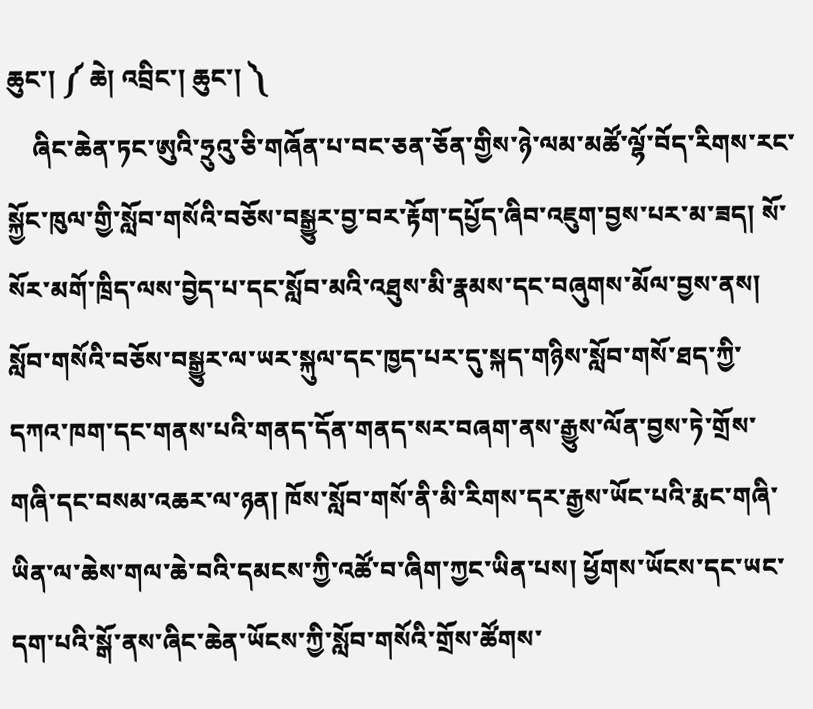ཆུང་། ༼ ཆེ། འབྲིང་། ཆུང་། ༽
    ཞིང་ཆེན་ཏང་ཨུའི་ཧྲུའུ་ཅི་གཞོན་པ་བང་ཅན་ཅོན་གྱིས་ཉེ་ལམ་མཚོ་ལྷོ་བོད་རིགས་རང་སྐྱོང་ཁུལ་གྱི་སློབ་གསོའི་བཅོས་བསྒྱུར་བྱ་བར་རྟོག་དཔྱོད་ཞིབ་འཇུག་བྱས་པར་མ་ཟད། སོ་སོར་མགོ་ཁྲིད་ལས་བྱེད་པ་དང་སློབ་མའི་འཐུས་མི་རྣམས་དང་བཞུགས་མོལ་བྱས་ནས། སློབ་གསོའི་བཅོས་བསྒྱུར་ལ་ཡར་སྐུལ་དང་ཁྱད་པར་དུ་སྐད་གཉིས་སློབ་གསོ་ཐད་ཀྱི་དཀའ་ཁག་དང་གནས་པའི་གནད་དོན་གནད་སར་བཞག་ནས་རྒྱུས་ལོན་བྱས་ཏེ་གྲོས་གཞི་དང་བསམ་འཆར་ལ་ཉན། ཁོས་སློབ་གསོ་ནི་མི་རིགས་དར་རྒྱས་ཡོང་པའི་རྨང་གཞི་ཡིན་ལ་ཆེས་གལ་ཆེ་བའི་དམངས་ཀྱི་འཚོ་བ་ཞིག་ཀྱང་ཡིན་པས། ཕྱོགས་ཡོངས་དང་ཡང་དག་པའི་སྒོ་ནས་ཞིང་ཆེན་ཡོངས་ཀྱི་སློབ་གསོའི་གྲོས་ཚོགས་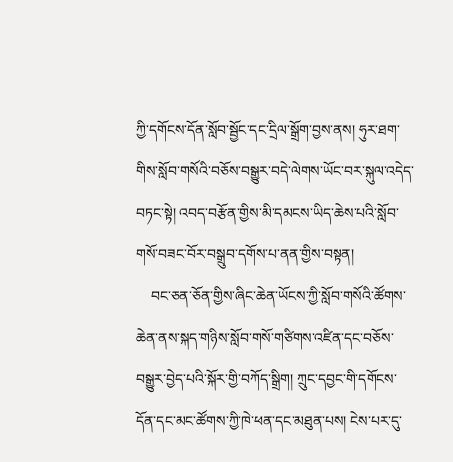ཀྱི་དགོངས་དོན་སློབ་སྦྱོང་དང་དྲིལ་སྒྲོག་བྱས་ནས། ཧུར་ཐག་གིས་སློབ་གསོའི་བཅོས་བསྒྱུར་བདེ་ལེགས་ཡོང་བར་སྐུལ་འདེད་བཏང་སྟེ། འབད་བརྩོན་གྱིས་མི་དམངས་ཡིད་ཆེས་པའི་སློབ་གསོ་བཟང་བོར་བསྒྲུབ་དགོས་པ་ནན་གྱིས་བསྟན།
    བང་ཅན་ཅོན་གྱིས་ཞིང་ཆེན་ཡོངས་ཀྱི་སློབ་གསོའི་ཚོགས་ཆེན་ནས་སྐད་གཉིས་སློབ་གསོ་གཙིགས་འཛིན་དང་བཅོས་བསྒྱུར་བྱེད་པའི་སྐོར་གྱི་བཀོད་སྒྲིག། ཀྲུང་དབྱང་གི་དགོངས་དོན་དང་མང་ཚོགས་ཀྱི་ཁེ་ཕན་དང་མཐུན་པས། ངེས་པར་དུ་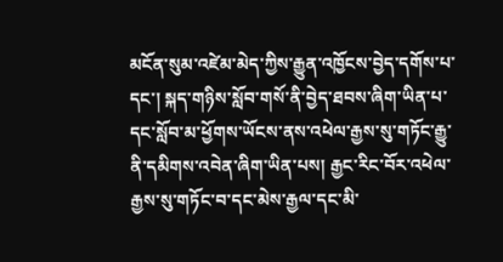མངོན་སུམ་འཛེམ་མེད་ཀྱིས་རྒྱུན་འཁྱོངས་བྱེད་དགོས་པ་དང་། སྐད་གཉིས་སློབ་གསོ་ནི་བྱེད་ཐབས་ཞིག་ཡིན་པ་དང་སློབ་མ་ཕྱོགས་ཡོངས་ནས་འཕེལ་རྒྱས་སུ་གཏོང་རྒྱུ་ནི་དམིགས་འབེན་ཞིག་ཡིན་པས། རྒྱང་རིང་བོར་འཕེལ་རྒྱས་སུ་གཏོང་བ་དང་མེས་རྒྱལ་དང་མི་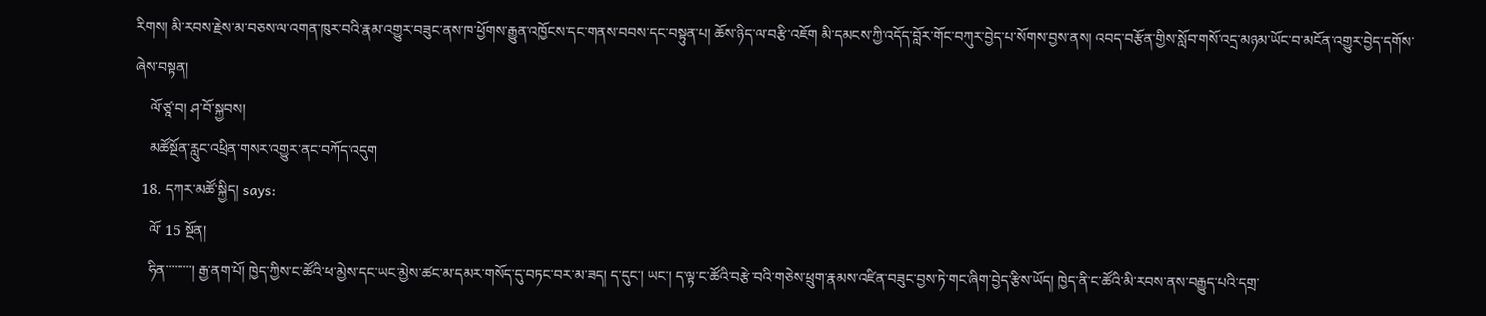རིགས། མི་རབས་རྗེས་མ་བཅས་ལ་འགན་ཁུར་བའི་རྣམ་འགྱུར་བཟུང་ནས་ཁ་ཕྱོགས་རྒྱུན་འཁྱོངས་དང་གནས་བབས་དང་བསྟུན་པ། ཆོས་ཉིད་ལ་བརྩི་འཇོག མི་དམངས་ཀྱི་འདོད་བློར་གོང་བཀུར་བྱེད་པ་སོགས་བྱས་ནས། འབད་བརྩོན་གྱིས་སློབ་གསོ་འདྲ་མཉམ་ཡོང་བ་མངོན་འགྱུར་བྱེད་དགོས་ཞེས་བསྟན།
    ལོ་ཙཱ་བ། ཤ་བོ་སྐྱབས།
    མཚོསྔོན་རླུང་འཕྲིན་གསར་འགྱུར་ནང་བཀོད་འདུག
  18. དཀར་མཚོ་སྐྱིད། says:
    ལོ་ 15 སྔོན།
    ཧིན་་་་་་་་་། རྒྱ་ནག་པོ། ཁྱེད་ཀྱིས་ང་ཚོའི་ཕ་མྱེས་དང་ཡང་མྱེས་ཚང་མ་དམར་གསོད་དུ་བཏང་བར་མ་ཟད། ད་དུང་། ཡང་། ད་ལྟ་ང་ཚོའི་བརྩེ་བའི་གཅེས་ཕྲུག་རྣམས་འཛིན་བཟུང་བྱས་ཏེ་གང་ཞིག་བྱེད་རྩིས་ཡོད། ཁྱེད་ནི་ང་ཚོའི་མི་རབས་ནས་བརྒྱུད་པའི་དགྲ་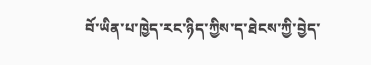བོ་ཡིན་པ་ཁྱེད་རང་ཉིད་ཀྱིས་ད་ཐེངས་ཀྱི་བྱེད་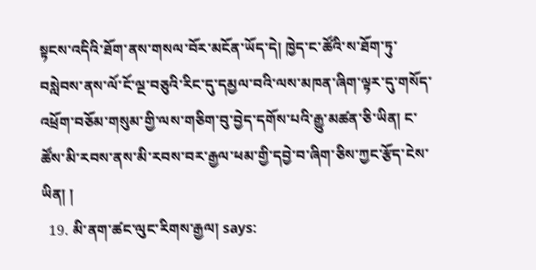སྟངས་འདིའི་ཐོག་ནས་གསལ་བོར་མངོན་ཡོད་དེ། ཁྱེད་ང་ཚོའི་ས་ཐོག་ཏུ་བསླེབས་ནས་ལོ་ངོ་ལྔ་བཅུའི་རིང་དུ་དམྱལ་བའི་ལས་མཁན་ཞིག་ལྟར་དུ་གསོད་འཕྲོག་བཅོམ་གསུམ་གྱི་ལས་གཅིག་བུ་བྱེད་དགོས་པའི་རྒྱུ་མཚན་ཅི་ཡིན། ང་ཚོས་མི་རབས་ནས་མི་རབས་བར་རྒྱལ་ཕམ་གྱི་དབྱེ་བ་ཞིག་ཅིས་ཀྱང་རྩོད་ངེས་ཡིན། །
  19. མི་ནག་ཚང་ལུང་རིགས་རྒྱལ། says: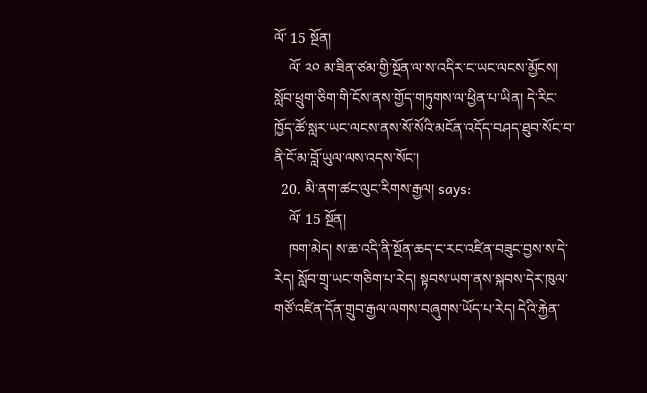ལོ་ 15 སྔོན།
    ལོ་ ༢༠ མ་ཟིན་ཙམ་གྱི་སྔོན་ལ་ས་འདིར་ང་ཡང་ལངས་མྱོངས། སློབ་ཕྲུག་ཅིག་གི་ངོས་ནས་གྱོད་གཏུགས་ལ་ཕྱིན་པ་ཡིན། དེ་རིང་ཁྱོད་ཚོ་སླར་ཡང་ལངས་ནས་སོ་སོའི་མངོན་འདོད་བཤད་ཐུབ་སོང་བ་ནི་ངོ་མ་བློ་ཡུལ་ལས་འདས་སོང་།
  20. མི་ནག་ཚང་ལུང་རིགས་རྒྱལ། says:
    ལོ་ 15 སྔོན།
    ཁག་མེད། ས་ཆ་འདི་ནི་སྔོན་ཆད་ང་རང་འཛིན་བཟུང་བྱས་ས་དེ་རེད། སློབ་གྲྭ་ཡང་གཅིག་པ་རེད། སྟབས་ཡག་ནས་སྐབས་དེར་ཁུལ་གཙོ་འཛིན་དོན་གྲུབ་རྒྱལ་ལགས་བཞུགས་ཡོད་པ་རེད། དེའི་རྐྱེན་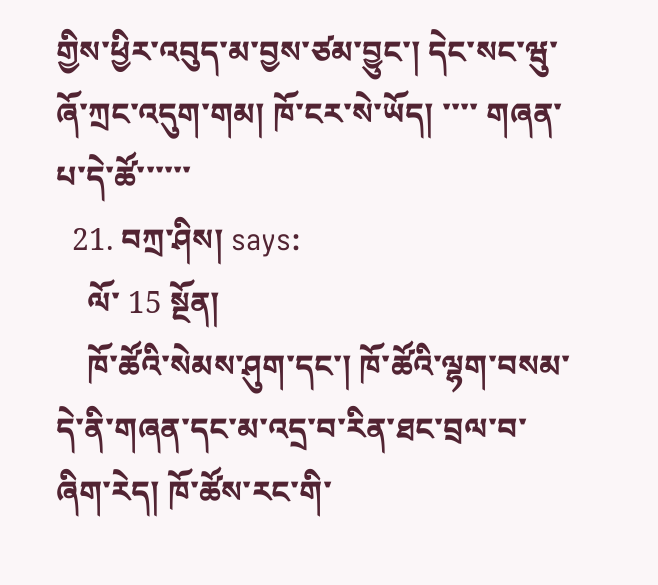གྱིས་ཕྱིར་འབུད་མ་བྱས་ཙམ་བྱུང་། དེང་སང་ཝུ་ཞོ་ཀྲང་འདུག་གམ། ཁོ་ངར་སེ་ཡོད། ་་་་ གཞན་པ་དེ་ཚོ་་་་་་
  21. བཀྲ་ཤིས། says:
    ལོ་ 15 སྔོན།
    ཁོ་ཚོའི་སེམས་ཤུག་དང་། ཁོ་ཚོའི་ལྷག་བསམ་དེ་ནི་གཞན་དང་མ་འདྲ་བ་རིན་ཐང་བྲལ་བ་ཞིག་རེད། ཁོ་ཚོས་རང་གི་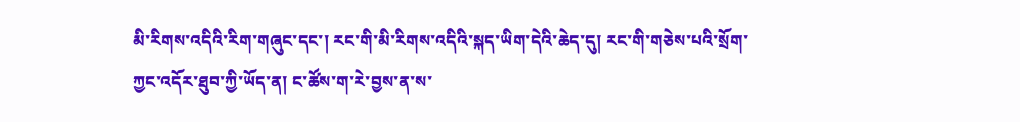མི་རིགས་འདིའི་རིག་གཞུང་དང་། རང་གི་མི་རིགས་འདིའི་སྐད་ཡིག་དེའི་ཆེད་དུ། རང་གི་གཅེས་པའི་སྲོག་ཀྱང་འདོར་ཐུབ་ཀྱི་ཡོད་ན། ང་ཚོས་ག་རེ་བྱས་ན་ས་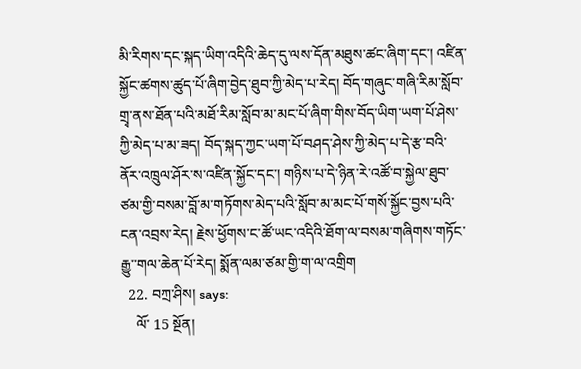མི་རིགས་དང་སྐད་ཡིག་འདིའི་ཆེད་དུ་ལས་དོན་མཐུས་ཚང་ཞིག་དང་། འཛིན་སྐྱོང་ཚགས་ཚུད་པོ་ཞིག་བྱེད་ཐུབ་ཀྱི་མེད་པ་རེད། བོད་གཞུང་གཞི་རིམ་སློབ་གྲྭ་ནས་ཐོན་པའི་མཐོ་རིམ་སློབ་མ་མང་པོ་ཞིག་གིས་བོད་ཡིག་ཡག་པོ་ཤེས་ཀྱི་མེད་པ་མ་ཟད། བོད་སྐད་ཀྱང་ཡག་པོ་བཤད་ཤེས་ཀྱི་མེད་པ་དེ་རྩ་བའི་ནོར་འཁྲུལ་ཤོར་ས་འཛིན་སྐྱོང་དང་། གཉིས་པ་དེ་ཉིན་རེ་འཚོ་བ་སྐྱེལ་ཐུབ་ཙམ་གྱི་བསམ་བློ་མ་གཏོགས་མེད་པའི་སློབ་མ་མང་པོ་གསོ་སྐྱོང་བྱས་པའི་ངན་འབྲས་རེད། རྗེས་ཕྱོགས་ང་ཚོ་ཡང་འདིའི་ཐོག་ལ་བསམ་གཞིགས་གཏོང་རྒྱུ་་གལ་ཆེན་པོ་རེད། སྨོན་ལམ་ཙམ་གྱི་ག་ལ་འགྲིག
  22. བཀྲ་ཤིས། says:
    ལོ་ 15 སྔོན།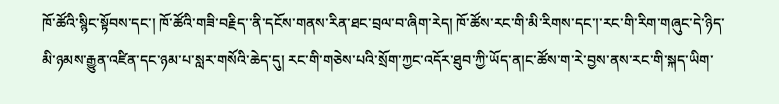ཁོ་ཚོའི་སྙིང་སྟོབས་དང་། ཁོ་ཚོའི་གཟི་བརྗིད་་ནི་དངོས་གནས་རིན་ཐང་བྲལ་བ་ཞིག་རེད། ཁོ་ཚོས་རང་གི་མི་རིགས་དང་།་རང་གི་རིག་གཞུང་དེ་ཉིད་མི་ཉམས་རྒྱུན་འཛིན་དང་ཉམ་པ་སླར་གསོའི་ཆེད་དུ། རང་གི་གཅེས་པའི་སྲོག་ཀྱང་འདོར་ཐུབ་ཀྱི་ཡོད་ན།ང་ཚོས་ག་རེ་བྱས་ནས་རང་གི་སྐད་ཡིག་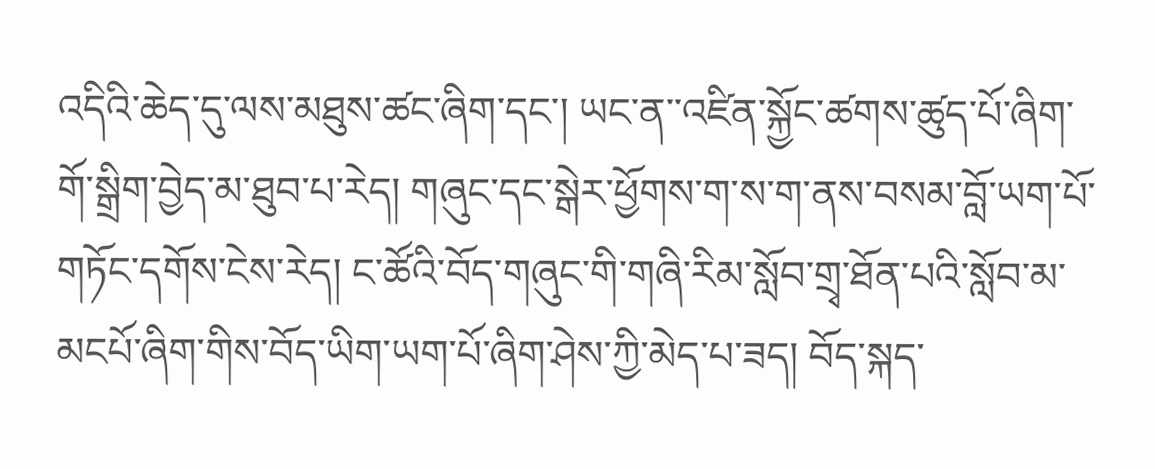འདིའི་ཆེད་དུ་ལས་མཐུས་ཚང་ཞིག་དང་། ཡང་ན་་འཛིན་སྐྱོང་ཚགས་ཚུད་པོ་ཞིག་གོ་སྒྲིག་བྱེད་མ་ཐུབ་པ་རེད། གཞུང་དང་སྒེར་ཕྱོགས་ག་ས་ག་ནས་བསམ་བློ་ཡག་པོ་གཏོང་དགོས་ངེས་རེད། ང་ཚོའི་བོད་གཞུང་གི་གཞི་རིམ་སློབ་གྲྭ་ཐོན་པའི་སློབ་མ་མངཔོ་ཞིག་གིས་བོད་ཡིག་ཡག་པོ་ཞིག་ཤེས་ཀྱི་མེད་པ་ཟད། བོད་སྐད་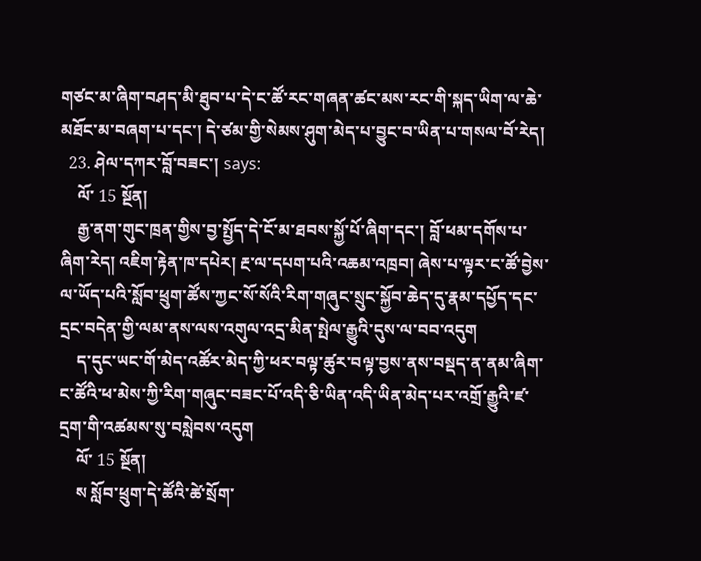གཙང་མ་ཞིག་བཤད་མི་ཐུབ་པ་དེ་ང་ཚོ་རང་གཞན་ཚང་མས་རང་གི་སྐད་ཡིག་ལ་ཆེ་མཐོང་མ་བཞག་པ་དང་། དེ་ཙམ་གྱི་སེམས་ཤུག་མེད་པ་བྱུང་བ་ཡིན་པ་གསལ་བོ་རེད།
  23. ཤེལ་དཀར་བློ་བཟང་། says:
    ལོ་ 15 སྔོན།
    རྒྱ་ནག་གུང་ཁྲན་གྱིས་བྱ་སྤྱོད་དེ་ངོ་མ་ཐབས་སྐྱོ་པོ་ཞིག་དང་། བློ་ཕམ་དགོས་པ་ཞིག་རེད། འཇིག་རྟེན་ཁ་དཔེར། རྔ་ལ་དཔག་པའི་འཆམ་འཁྲབ། ཞེས་པ་ལྟར་ང་ཚོ་བྱེས་ལ་ཡོད་པའི་སློབ་ཕྲུག་ཚོས་ཀྱང་སོ་སོའི་རིག་གཞུང་སྲུང་སྐྱོབ་ཆེད་དུ་རྣམ་དཔྱོད་དང་དྲང་བདེན་གྱི་ལམ་ནས་ལས་འགུལ་འདྲ་མིན་སྤེལ་རྒྱུའི་དུས་ལ་བབ་འདུག
    ད་དུང་ཡང་གོ་མེད་འཚོར་མེད་ཀྱི་ཕར་བལྟ་ཚུར་བལྟ་བྱས་ནས་བསྡད་ན་ནམ་ཞིག་ང་ཚོའི་ཕ་མེས་ཀྱི་རིག་གཞུང་བཟང་པོ་འདི་ཅི་ཡིན་འདི་ཡིན་མེད་པར་འགྲོ་རྒྱུའི་ཛ་དྲག་གི་འཚམས་སུ་བསླེབས་འདུག
    ལོ་ 15 སྔོན།
    ས སློབ་ཕྲུག་དེ་ཚོའི་ཚེ་སྲོག་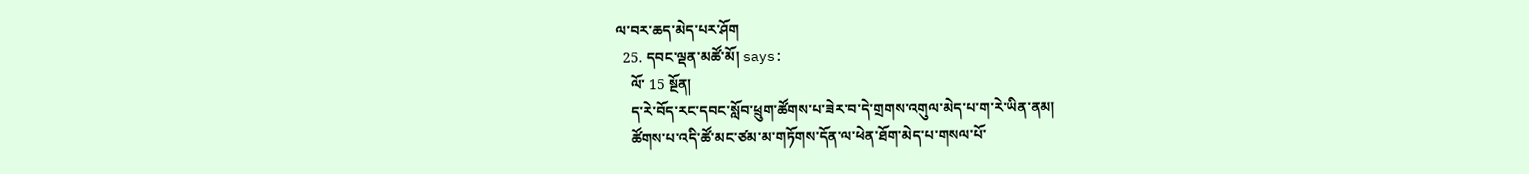ལ་བར་ཆད་མེད་པར་ཤོག
  25. དབང་ལྡན་མཚོ་མོ། says:
    ལོ་ 15 སྔོན།
    ད་རེ་བོད་རང་དབང་སློབ་ཕྲུག་ཚོགས་པ་ཟེར་བ་དེ་གྲགས་འགུལ་མེད་པ་ག་རེ་ཡིན་ནམ།
    ཚོགས་པ་འདི་ཚོ་མང་ཙམ་མ་གཏོགས་དོན་ལ་ཕེན་ཐོག་མེད་པ་གསལ་པོ་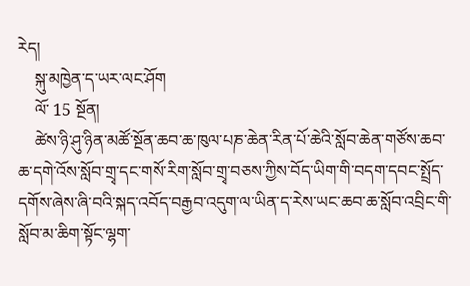རེད།
    སྐུ་མཁྱེན་ད་ཡར་ལང་ཤོག
    ལོ་ 15 སྔོན།
    ཚེས་ཉི་ཤུ་ཉིན་མཚོ་སྔོན་ཆབ་ཆ་ཁུལ་པཎ་ཆེན་རིན་པོ་ཆེའི་སློབ་ཆེན་གཙོས་ཆབ་ཆ་དགེ་འོས་སློབ་གྲྭ་དང་གསོ་རིག་སློབ་གྲྭ་བཅས་ཀྱིས་བོད་ཡིག་གི་བདག་དབང་སྤྲོད་དགོས་ཞེས་ཞི་བའི་སྐད་འབོད་བརྒྱབ་འདུག་ལ་ཡིན་ད་རེས་ཡང་ཆབ་ཆ་སློབ་འབྲིང་གི་སློབ་མ་ཆིག་སྟོང་ལྷག་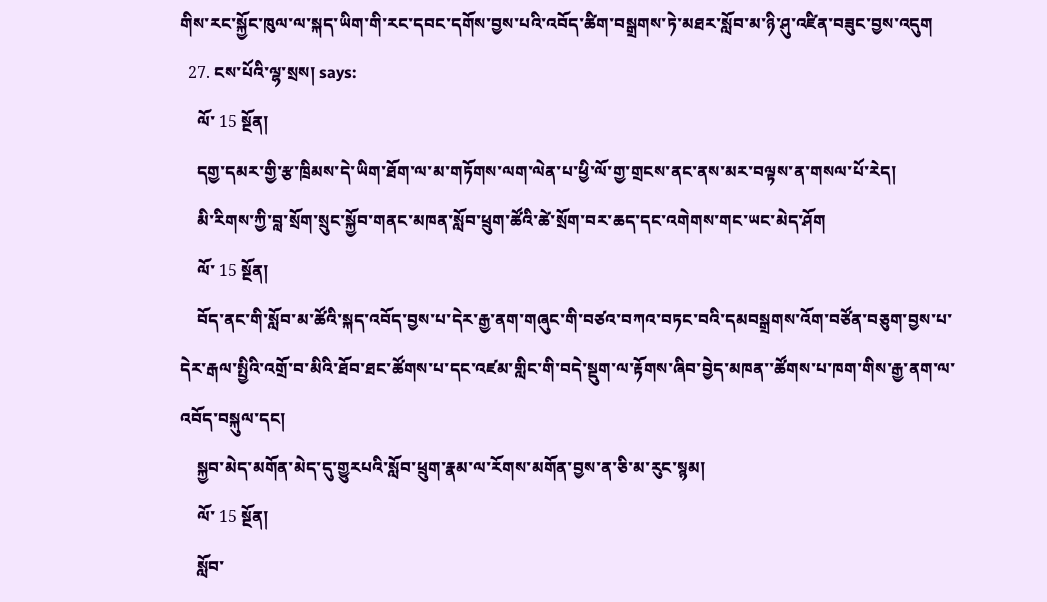གིས་རང་སྐྱོང་ཁུལ་ལ་སྐད་ཡིག་གི་རང་དབང་དགོས་བྱས་པའི་འབོད་ཚིག་བསྒྲགས་ཏེ་མཐར་སློབ་མ་ཉི་ཤུ་འཛིན་བཟུང་བྱས་འདུག
  27. ངས་པོའི་ལྷ་སྲས། says:
    ལོ་ 15 སྔོན།
    དགྱ་དམར་གྱི་རྩ་ཁྲིམས་དེ་ཡིག་ཐོག་ལ་མ་གཏོགས་ལག་ལེན་པ་ཕྱི་ལོ་གྱ་གྲངས་ནང་ནས་མར་བལྟས་ན་གསལ་པོ་རེད།
    མི་རིགས་ཀྱི་བླ་སྲོག་སྲུང་སྐྱོབ་གནང་མཁན་སློབ་ཕྲུག་ཚོའི་ཚེ་སྲོག་བར་ཆད་དང་འགེགས་གང་ཡང་མེད་ཤོག
    ལོ་ 15 སྔོན།
    བོད་ནང་གི་སློབ་མ་ཚོའི་སྐད་འབོད་བྱས་པ་དེར་རྒྱ་ནག་གཞུང་གི་བཙའ་བཀའ་བཏང་བའི་དམབསྒྲགས་འོག་བཙོན་བཅུག་བྱས་པ་དེར་རྒལ་སྤྱིའི་འགྲོ་བ་མིའི་ཐོབ་ཐང་ཚོགས་པ་དང་འཛམ་གླིང་གི་བདེ་སྡུག་ལ་རྟོགས་ཞིབ་བྱེད་མཁན་་ཚོགས་པ་ཁག་གིས་རྒྱ་ནག་ལ་འབོད་བསྐུལ་དང།
    སྐྱབ་མེད་མགོན་མེད་དུ་གྱུརཔའི་སློབ་ཕྲུག་རྣམ་ལ་རོགས་མགོན་བྱས་ན་ཅི་མ་རུང་སྙམ།
    ལོ་ 15 སྔོན།
    སློབ་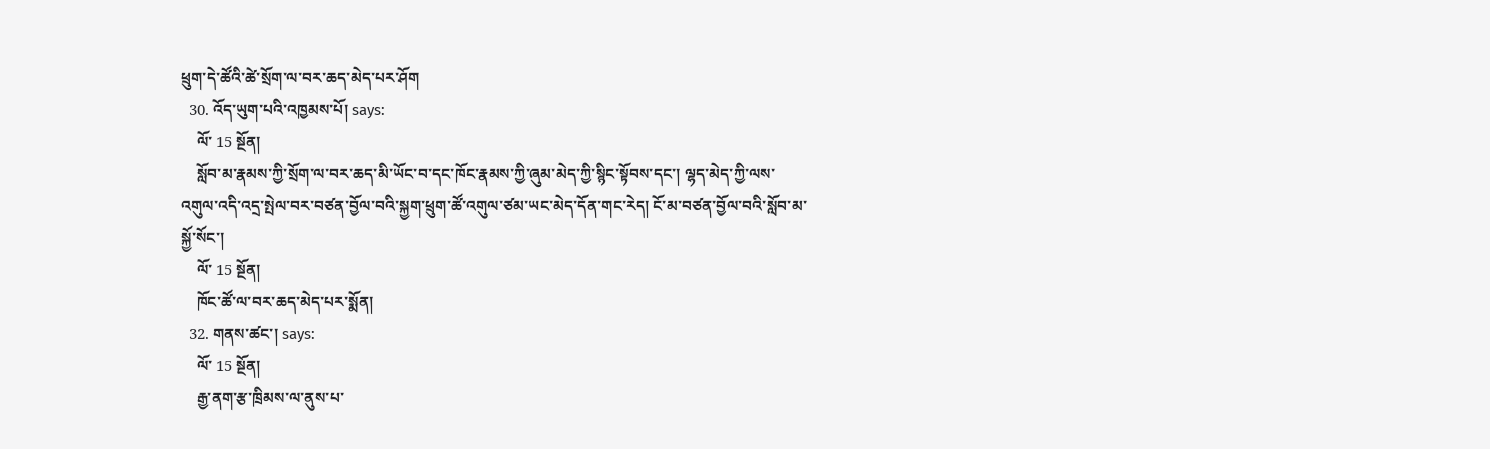ཕྲུག་དེ་ཚོའི་ཚེ་སྲོག་ལ་བར་ཆད་མེད་པར་ཤོག
  30. འོད་ཡུག་པའི་འཁྱམས་པོ། says:
    ལོ་ 15 སྔོན།
    སློབ་མ་རྣམས་ཀྱི་སྲོག་ལ་བར་ཆད་མི་ཡོང་བ་དང་ཁོང་རྣམས་ཀྱི་ཞུམ་མེད་ཀྱི་སྙིང་སྟོབས་དང་། ལྷད་མེད་ཀྱི་ལས་འགུལ་འདི་འདྲ་སྤེལ་བར་བཙན་བྱོལ་བའི་སྐྱག་ཕྲུག་ཚོ་འགུལ་ཙམ་ཡང་མེད་དོན་གང་རེད། ངོ་མ་བཙན་བྱོལ་བའི་སློབ་མ་སྐྱོ་སོང་།
    ལོ་ 15 སྔོན།
    ཁོང་ཚོ་ལ་བར་ཆད་མེད་པར་སྨོན།
  32. གནས་ཚང་། says:
    ལོ་ 15 སྔོན།
    རྒྱ་ནག་རྩ་ཁྲིམས་ལ་ནུས་པ་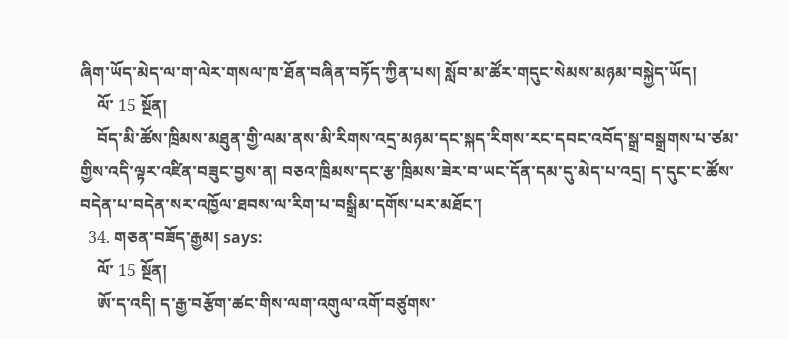ཞིག་ཡོད་མེད་ལ་ག་ལེར་གསལ་ཁ་ཐོན་བཞིན་བཏོད་ཀྱིན་པས། སློབ་མ་ཚོར་གདུང་སེམས་མཉམ་བསྐྱེད་ཡོད།
    ལོ་ 15 སྔོན།
    བོད་མི་ཚོས་ཁྲིམས་མཐུན་གྱི་ལམ་ནས་མི་རིགས་འདྲ་མཉམ་དང་སྐད་རིགས་རང་དབང་འབོད་སྒྲ་བསྒྲགས་པ་ཙམ་གྱིས་འདི་ལྟར་འཛིན་བཟུང་བྱས་ན། བཅའ་ཁྲིམས་དང་རྩ་ཁྲིམས་ཟེར་བ་ཡང་དོན་དམ་དུ་མེད་པ་འདྲ། ད་དུང་ང་ཚོས་བདེན་པ་བདེན་སར་འཁྱོལ་ཐབས་ལ་རིག་པ་བསྒྲིམ་དགོས་པར་མཐོང་།
  34. གཅན་བཟོད་རྒྱམ། says:
    ལོ་ 15 སྔོན།
    ཨོ་ད་འདི། ད་རྒྱ་བརྩོག་ཚང་གིས་ལག་འགུལ་འགོ་བཙུགས་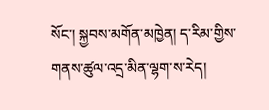སོང་། སྐྱབས་མགོན་མཁྱེན། ད་རིམ་གྱིས་གནས་ཚུལ་འདྲ་མིན་ལྷག་ས་རེད།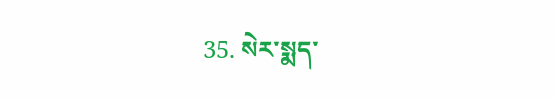35. སེར་སྨད་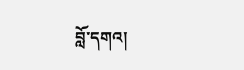བློ་དགའ།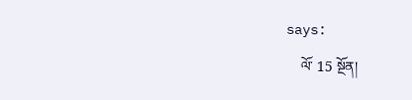says:
    ལོ་ 15 སྔོན།